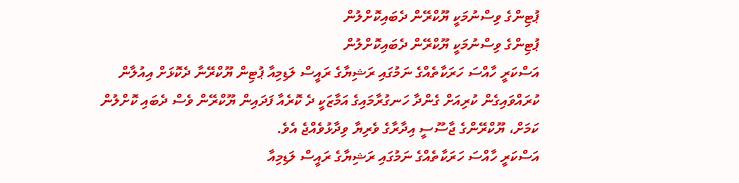ޕުޓިންގެ ވިސްނުމަކީ ޔޫކްރޭން ދެބައިކޮށްލުން
ޕުޓިންގެ ވިސްނުމަކީ ޔޫކްރޭން ދެބައިކޮށްލުން
އަސްކަރީ ހާއްސަ ހަރަކާތެއްގެ ނަމުގައި ރަޝިޔާގެ ރައީސް ލަޑިމިއާ ޕުޓިން ޔޫކްރޭނާ ދެކޮޅަށް އިއުލާން ކުރައްވައިގެން ކުރިއަށް ގެންދާ ހަނގުރާމައިގެ އަމާޒަކީ ދެ ކޮރެއާ ފަދައިން ޔޫކްރޭން ވެސް ދެބައި ކޮށްލުން ކަމަށް، ޔޫކްރޭންގެ ޖާސޫސީ އިދާރާގެ ވެރިޔާ ވިދާޅުވެއްޖެ އެވެ.
އަސްކަރީ ހާއްސަ ހަރަކާތެއްގެ ނަމުގައި ރަޝިޔާގެ ރައީސް ލަޑިމިއާ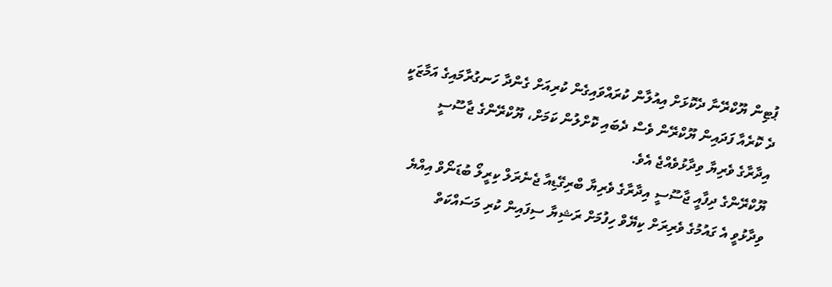ޕުޓިން ޔޫކްރޭނާ ދެކޮޅަށް އިއުލާން ކުރައްވައިގެން ކުރިއަށް ގެންދާ ހަނގުރާމައިގެ އަމާޒަކީ ދެ ކޮރެއާ ފަދައިން ޔޫކްރޭން ވެސް ދެބައި ކޮށްލުން ކަމަށް، ޔޫކްރޭންގެ ޖާސޫސީ އިދާރާގެ ވެރިޔާ ވިދާޅުވެއްޖެ އެވެ.
ޔޫކްރޭންގެ ދިފާއީ ޖާސޫސީ އިދާރާގެ ވެރިޔާ ބްރިގޭޑިއާ ޖެނެރަލް ކިރީލޯ ބުޑަނޯވް އިއްޔެ ވިދާޅުވީ އެ ގައުމުގެ ވެރިރަށް ކިޔޭވް ހިފުމަށް ރަޝިޔާ ސިފައިން ކުރި މަސައްކަތް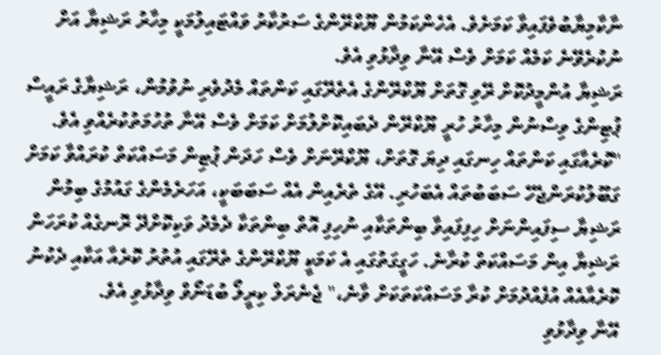ނާކާމިޔާބުވެފައިވާ ކަމަށެވެ. އެހެންކަމުން ޔޫކްރޭންގެ ސަރުކާރު ވައްޓައިލުމަކީ މިހާރު ރަޝިޔާ އަށް ނުކުރެވޭނެ ކަމެއް ކަމަށް ވެސް އޭނާ ވިދާޅުވި އެވެ.
ރަޝިޔާ އުންމީދުކޮށް ރޭވި ގޮތަށް ޔޫކްރޭންގެ އެތެރޭގައި ކަންތައް މެދުވެރި ނުވުމުން، ރަޝިޔާގެ ރައީސް ޕުޓިންގެ ވިސްނުން މިހާރު ހުރީ ޔޫކްރޭން ދެބައިކޮށްލުމަށް ކަމަށް ވެސް އޭނާ ތުހުމަތުކުރެއްވި އެވެ.
"ކޮރެއާގައި ކަންތައް ހިނގައި ދިޔަ ގޮތަށް، ޔޫކްރޭނަށް ވެސް ހަދަން ޕުޓިން މަސައްކަތް ކުރައްވާ ކަމަށް ގަބޫލުކުރަންޖެހޭ ސަބަބުތައް އެބަހުރި. އޭގެ ތެރެއިން އެއް ސަބަބަކީ، އަހަރެމެންގެ ގައުމުގެ ބިމުން ރަޝިޔާ ސިފައިންނަށް ހިފިފައިވާ ބިންތަކާއި ނުހިފި އޮތް ބިންތަކާ ދެމެދު ވަކިކޮށްދޭ ރޮނގެއް ކުރަހަން ރަޝިޔާ އިން މަސައްކަތް ކުރާނެ. ހަގީގަތުގައި އެ ކަމަކީ ޔޫކްރޭންގެ ތެރޭގައި އުތުރު ކޮރެއާ އަކާއި ދެކުނު ކޮރެއާއެއް އުފެއްދުމަށް ކުރާ މަސައްކަތަކަށް ވާނެ،" ޖެނެރަލް ކިރީލޯ ބުޑަނޯވް ވިދާޅުވި އެވެ.
އޭނާ ވިދާޅުވި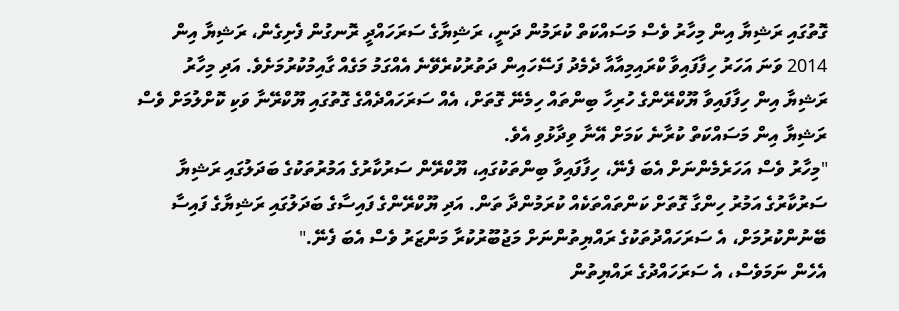ގޮތުގައި ރަޝިޔާ އިން މިހާރު ވެސް މަސައްކަތް ކުރަމުން ދަނީ، ރަޝިޔާގެ ސަރަހައްދީ ރޮނގުން ފެށިގެން، ރަޝިޔާ އިން 2014 ވަނަ އަހަރު ހިފާފައިވާ ކްރައިމިއާއާ ދެމެދު ފަސޭހައިން ދަތުރުކުރެވޭނެ އެއްގަމު މަގެއް ގާއިމުކުރުމަށެވެ. އަދި މިހާރު ރަޝިޔާ އިން ހިފާފައިވާ ޔޫކްރޭންގެ ހުރިހާ ބިންތައް ހިމެނޭ ގޮތަށް، އެއް ސަރަހައްދެއްގެ ގޮތުގައި ޔޫކްރޭނާ ވަކި ކޮށްލުމަށް ވެސް ރަޝިޔާ އިން މަސައްކަތް ކުރާނެ ކަމަށް އޭނާ ވިދާޅުވި އެވެ.
"މިހާރު ވެސް އަހަރެމެންނަށް އެބަ ފެނޭ، ހިފާފައިވާ ބިންތަކުގައި، ޔޫކްރޭން ސަރުކާރުގެ އަމުރުތަކުގެ ބަދަލުގައި ރަޝިޔާ ސަރުކާރުގެ އަމުރު ހިންގާ ގޮތަށް ކަންތައްތަކެއް ކުރަމުންދާ ތަން. އަދި ޔޫކްރޭންގެ ފައިސާގެ ބަދަލުގައި ރަޝިޔާގެ ފައިސާ ބޭނުންކުރުމަށް، އެ ސަރަހައްދުތަކުގެ ރައްޔިތުންނަށް މަޖުބޫރުކުރާ މަންޒަރު ވެސް އެބަ ފެނޭ."
އެހެން ނަމަވެސް، އެ ސަރަހައްދުގެ ރައްޔިތުން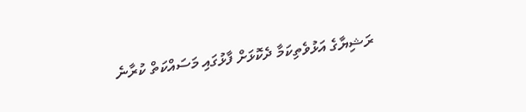ރަޝިޔާގެ އަޅުވެތިކަމާ ދެކޮޅަށް ފާޅުގައި މަސައްކަތް ކުރާނެ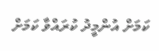ކަމަށް އުންމީދު ކުރައްވާ ކަމަށް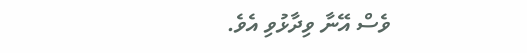ވެސް އޭނާ ވިދާޅުވި އެވެ.